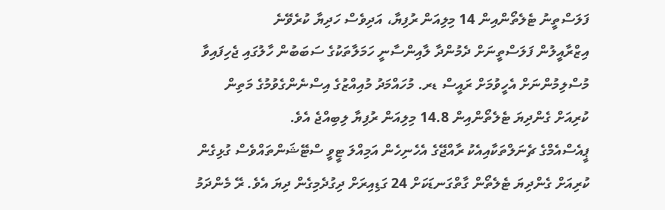ފަލަސްތީނު ޓެލެތޯންއިން 14 މިލިއަން ރުފިޔާ، އަދިވެސް ހަދިޔާ ކުރެވޭނެ
އިޒްރާއީލުން ފަލަސްތީނަށް ދެމުންދާ ލާއިންސާނީ ހަމަލާތަކުގެ ސަބަބުން ހާލުގައި ޖެހިފައިވާ މުސްލިމުންނަށް އެހީވުމަށް ރައީސް ޑރ. މުހައްމަދު މުއިއްޒުގެ އިސްނެންގެވުމުގެ މަތިން ކުރިއަށް ގެންދިޔަ ޓެލެތޯންއިން 14.8 މިލިއަން ރުފިޔާ ލިބިއްޖެ އެވެ.
ޕީއެސްއެމްގެ ޗެނަލްތަކާއިއެކު ރާއްޖޭގެ އެހެނިހެން އަމިއްލަ ޓީވީ ސްޓޭޝަންތައްވެސް ގުޅިގެން ކުރިއަށް ގެންދިޔަ ޓެލެތޯން ގާތްގަނޑަކަށް 24 ގަޑިއިރަށް ދިގުދެމިގެން ދިޔަ އެވެ. ރޭ މެންދަމު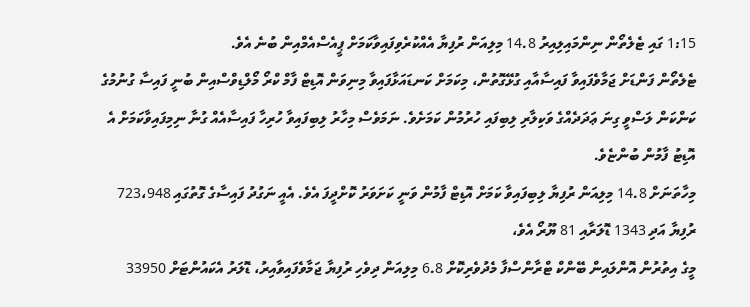1:15 ގައި ޓެލެތޯން ނިންމައިލިއިރު 14.8 މިލިއަން ރުފިޔާ އެއްކުރެވިފައިވާކަމަށް ޕީއެސްއެމްއިން ބުނެ އެވެ.
ޓެލެތޯން ފަންޑަށް ޖަމާވެފައިވާ ފައިސާއާއި ގުޅޭގޮތުން، މިކަމަށް ކަނޑައަޅާފައިވާ މިނިވަން އޮޑިޓް ފާމް ކްރޯ މޯލްޑިވްސްއިން ބުނީ ފައިސާ ގުނުމުގެ ކަންކަން ލަސްވީ ގިނަ ޢަދަދެއްގެ ވަކިލާރި ލިބިފައި ހުރުމުން ކަމަށެވެ. ނަމަވެސް މިހާރު ލިބިފައިވާ ހުރިހާ ފައިސާއެއް ގުނާ ނިމިފައިވާކަމަށް އެ އޮޑިޓު ފާމުން ބުންޏެވެ.
މިހާތަނަށް 14.8 މިލިއަން ރުފިޔާ ލިބިފައިވާ ކަމަށް އޮޑިޓް ފާމުން ވަނީ ކަށަވަރު ކޮށްދީފަ އެވެ. އެއީ ނަގުދު ފައިސާގެ ގޮތުގައި 723،948 ރުފިޔާ އަދި 1343 ޑޮލަރާއި 81 ޔޫރޯ އެވެ،
މީގެ އިތުރުން އޮންލައިން ބޭންކް ޓްރާންސްފާ މެދުވެރިކޮށް 6.8 މިލިއަން ދިވެހި ރުފިޔާ ޖަމާވެފައިވާއިރު، ޑޮލަރު އެކައުންޓަށް 33950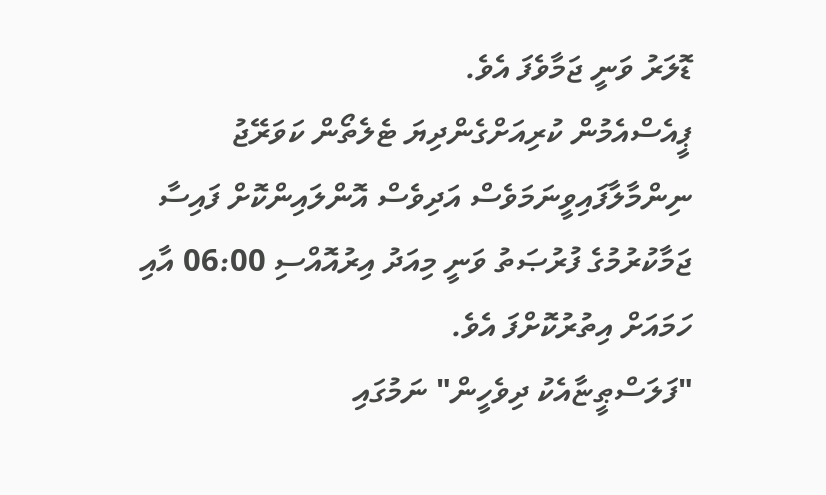ޑޮލަރު ވަނީ ޖަމާވެފަ އެވެ.
ޕީއެސްއެމުން ކުރިއަށްގެންދިޔަ ޓެލެތޯން ކަވަރޭޖު ނިންމާލާފައިވީނަމަވެސް އަދިވެސް އޮންލައިންކޮށް ފައިސާ ޖަމާކުރުމުގެ ފުރުޞަތު ވަނީ މިއަދު އިރުއޮއްސި 06:00 އާއި ހަމައަށް އިތުރުކޮށްފަ އެވެ.
"ފަލަސްޠީޏާއެކު ދިވެހީން" ނަމުގައި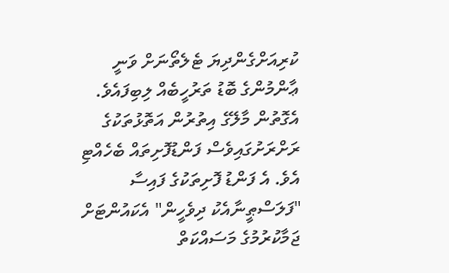ކުރިއަށްގެންދިޔަ ޓެލެތޯނަށް ވަނީ ޢާންމުންގެ ބޮޑު ތަރުހީބެއް ލިބިފައެވެ. އެގޮތުން މާލޭގެ އިތުރުން އަތޮޅުތަކުގެ ރަށްރަށުގައިވެސް ފަންޑުފޮށިތައް ބެހެއްޓި އެވެ. އެ ފަންޑު ފޮށިތަކުގެ ފައިސާ "ފަލަސްޠީނާއެކު ދިވެހީން" އެކައުންޓަށް ޖަމާކުރުމުގެ މަސައްކަތް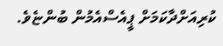ކުރިއަށްދާކަމަށް ޕީއެސްއެމުން ބުންޏެވެ.